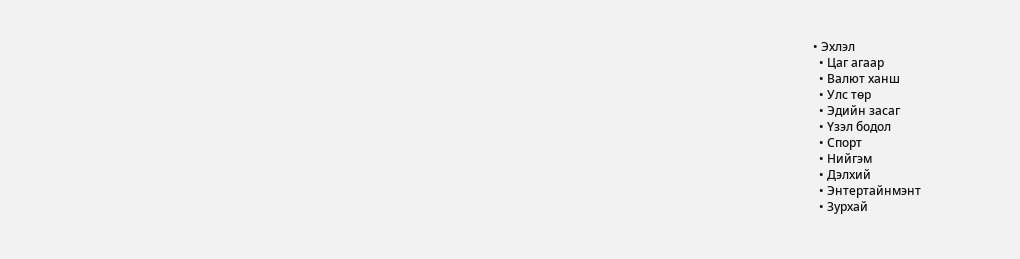• Эхлэл
  • Цаг агаар
  • Валют ханш
  • Улс төр
  • Эдийн засаг
  • Үзэл бодол
  • Спорт
  • Нийгэм
  • Дэлхий
  • Энтертайнмэнт
  • Зурхай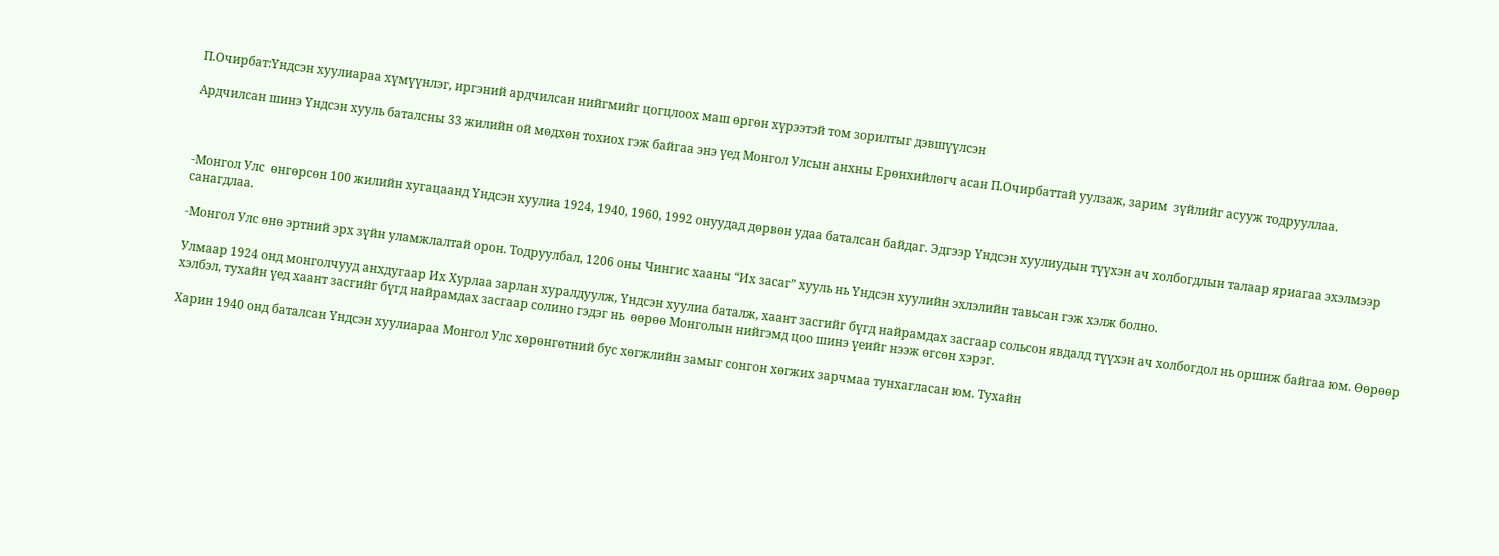П.Очирбат:Үндсэн хуулиараа хүмүүнлэг, иргэний ардчилсан нийгмийг цогцлоох маш өргөн хүрээтэй том зорилтыг дэвшүүлсэн

Ардчилсан шинэ Үндсэн хууль баталсны 33 жилийн ой мөдхөн тохиох гэж байгаа энэ үед Монгол Улсын анхны Ерөнхийлөгч асан П.Очирбаттай уулзаж, зарим  зүйлийг асууж тодрууллаа.



-Монгол Улс  өнгөрсөн 100 жилийн хугацаанд Үндсэн хуулиа 1924, 1940, 1960, 1992 онуудад дөрвөн удаа баталсан байдаг. Эдгээр Үндсэн хуулиудын түүхэн ач холбогдлын талаар яриагаа эхэлмээр санагдлаа.

-Монгол Улс өнө эртний эрх зүйн уламжлалтай орон. Тодруулбал, 1206 оны Чингис хааны “Их засаг” хууль нь Үндсэн хуулийн эхлэлийн тавьсан гэж хэлж болно.

Улмаар 1924 онд монголчууд анхдугаар Их Хурлаа зарлан хуралдуулж, Үндсэн хуулиа баталж, хаант засгийг бүгд найрамдах засгаар сольсон явдалд түүхэн ач холбогдол нь оршиж байгаа юм. Өөрөөр хэлбэл, тухайн үед хаант засгийг бүгд найрамдах засгаар солино гэдэг нь  өөрөө Монголын нийгэмд цоо шинэ үеийг нээж өгсөн хэрэг.

Харин 1940 онд баталсан Үндсэн хуулиараа Монгол Улс хөрөнгөтний бус хөгжлийн замыг сонгон хөгжих зарчмаа тунхагласан юм. Тухайн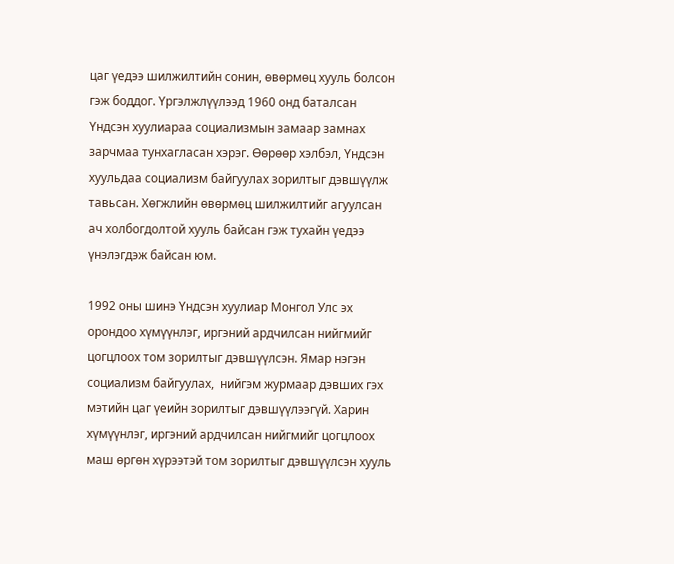цаг үедээ шилжилтийн сонин, өвөрмөц хууль болсон гэж боддог. Үргэлжлүүлээд 1960 онд баталсан Үндсэн хуулиараа социализмын замаар замнах зарчмаа тунхагласан хэрэг. Өөрөөр хэлбэл, Үндсэн хуульдаа социализм байгуулах зорилтыг дэвшүүлж тавьсан. Хөгжлийн өвөрмөц шилжилтийг агуулсан ач холбогдолтой хууль байсан гэж тухайн үедээ үнэлэгдэж байсан юм.

1992 оны шинэ Үндсэн хуулиар Монгол Улс эх орондоо хүмүүнлэг, иргэний ардчилсан нийгмийг цогцлоох том зорилтыг дэвшүүлсэн. Ямар нэгэн социализм байгуулах,  нийгэм журмаар дэвших гэх мэтийн цаг үеийн зорилтыг дэвшүүлээгүй. Харин хүмүүнлэг, иргэний ардчилсан нийгмийг цогцлоох маш өргөн хүрээтэй том зорилтыг дэвшүүлсэн хууль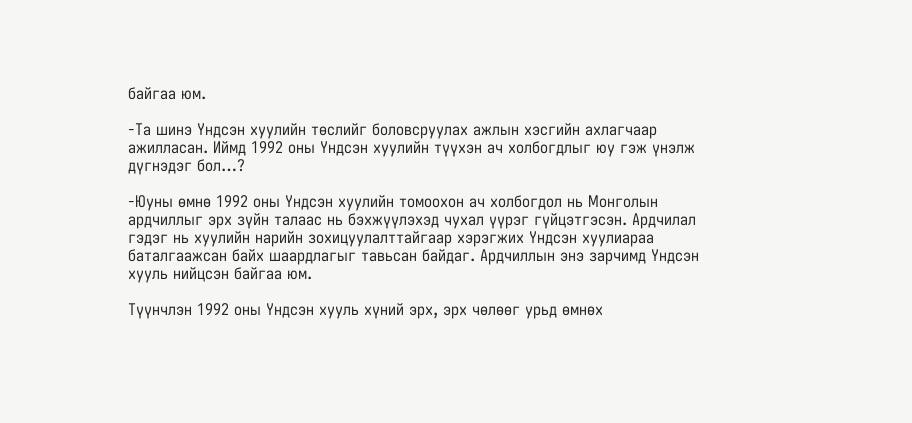байгаа юм.

-Та шинэ Үндсэн хуулийн төслийг боловсруулах ажлын хэсгийн ахлагчаар ажилласан. Иймд 1992 оны Үндсэн хуулийн түүхэн ач холбогдлыг юу гэж үнэлж дүгнэдэг бол…?

-Юуны өмнө 1992 оны Үндсэн хуулийн томоохон ач холбогдол нь Монголын ардчиллыг эрх зүйн талаас нь бэхжүүлэхэд чухал үүрэг гүйцэтгэсэн. Ардчилал гэдэг нь хуулийн нарийн зохицуулалттайгаар хэрэгжих Үндсэн хуулиараа баталгаажсан байх шаардлагыг тавьсан байдаг. Ардчиллын энэ зарчимд Үндсэн хууль нийцсэн байгаа юм.

Түүнчлэн 1992 оны Үндсэн хууль хүний эрх, эрх чөлөөг урьд өмнөх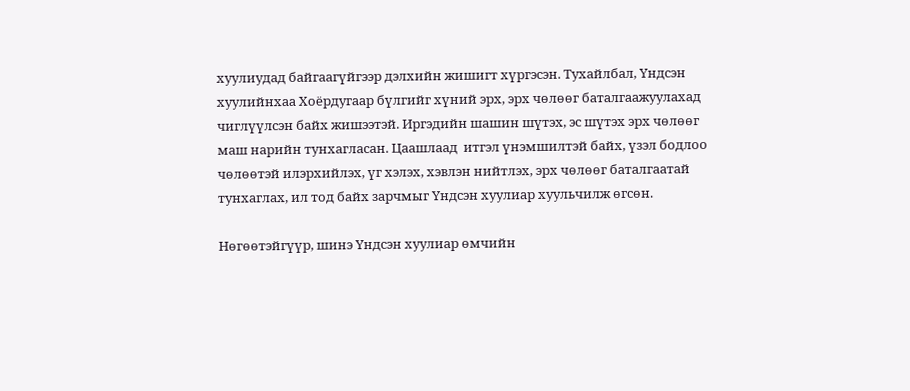хуулиудад байгаагүйгээр дэлхийн жишигт хүргэсэн. Тухайлбал, Үндсэн хуулийнхаа Хоёрдугаар бүлгийг хүний эрх, эрх чөлөөг баталгаажуулахад чиглүүлсэн байх жишээтэй. Иргэдийн шашин шүтэх, эс шүтэх эрх чөлөөг маш нарийн тунхагласан. Цаашлаад  итгэл үнэмшилтэй байх, үзэл бодлоо чөлөөтэй илэрхийлэх, үг хэлэх, хэвлэн нийтлэх, эрх чөлөөг баталгаатай тунхаглах, ил тод байх зарчмыг Үндсэн хуулиар хуульчилж өгсөн.

Нөгөөтэйгүүр, шинэ Үндсэн хуулиар өмчийн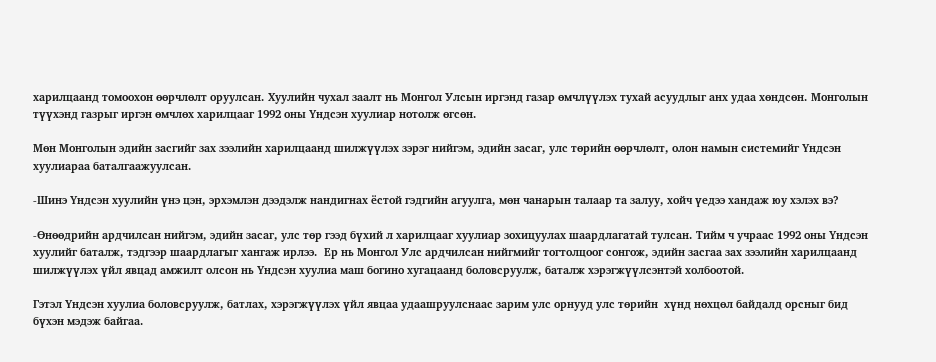харилцаанд томоохон өөрчлөлт оруулсан. Хуулийн чухал заалт нь Монгол Улсын иргэнд газар өмчлүүлэх тухай асуудлыг анх удаа хөндсөн. Монголын түүхэнд газрыг иргэн өмчлөх харилцааг 1992 оны Үндсэн хуулиар нотолж өгсөн.

Мөн Монголын эдийн засгийг зах зээлийн харилцаанд шилжүүлэх зэрэг нийгэм, эдийн засаг, улс төрийн өөрчлөлт, олон намын системийг Үндсэн хуулиараа баталгаажуулсан.

-Шинэ Үндсэн хуулийн үнэ цэн, эрхэмлэн дээдэлж нандигнах ёстой гэдгийн агуулга, мөн чанарын талаар та залуу, хойч үедээ хандаж юу хэлэх вэ?

-Өнөөдрийн ардчилсан нийгэм, эдийн засаг, улс төр гээд бүхий л харилцааг хуулиар зохицуулах шаардлагатай тулсан. Тийм ч учраас 1992 оны Үндсэн хуулийг баталж, тэдгээр шаардлагыг хангаж ирлээ.  Ер нь Монгол Улс ардчилсан нийгмийг тогтолцоог сонгож, эдийн засгаа зах зээлийн харилцаанд шилжүүлэх үйл явцад амжилт олсон нь Үндсэн хуулиа маш богино хугацаанд боловсруулж, баталж хэрэгжүүлсэнтэй холбоотой.

Гэтэл Үндсэн хуулиа боловсруулж, батлах, хэрэгжүүлэх үйл явцаа удаашруулснаас зарим улс орнууд улс төрийн  хүнд нөхцөл байдалд орсныг бид бүхэн мэдэж байгаа.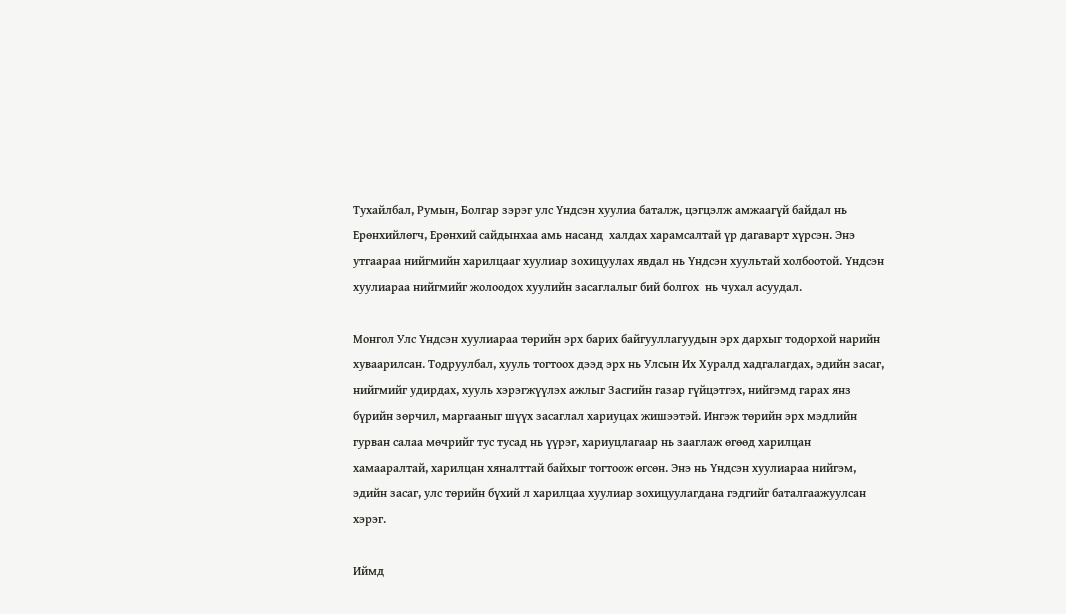Тухайлбал, Румын, Болгар зэрэг улс Үндсэн хуулиа баталж, цэгцэлж амжаагүй байдал нь Ерөнхийлөгч, Ерөнхий сайдынхаа амь насанд  халдах харамсалтай үр дагаварт хүрсэн. Энэ утгаараа нийгмийн харилцааг хуулиар зохицуулах явдал нь Үндсэн хуультай холбоотой. Үндсэн хуулиараа нийгмийг жолоодох хуулийн засаглалыг бий болгох  нь чухал асуудал.

Монгол Улс Үндсэн хуулиараа төрийн эрх барих байгууллагуудын эрх дархыг тодорхой нарийн хуваарилсан. Тодруулбал, хууль тогтоох дээд эрх нь Улсын Их Хуралд хадгалагдах, эдийн засаг, нийгмийг удирдах, хууль хэрэгжүүлэх ажлыг Засгийн газар гүйцэтгэх, нийгэмд гарах янз бүрийн зөрчил, маргааныг шүүх засаглал хариуцах жишээтэй. Ингэж төрийн эрх мэдлийн гурван салаа мөчрийг тус тусад нь үүрэг, хариуцлагаар нь зааглаж өгөөд харилцан хамааралтай, харилцан хяналттай байхыг тогтоож өгсөн. Энэ нь Үндсэн хуулиараа нийгэм, эдийн засаг, улс төрийн бүхий л харилцаа хуулиар зохицуулагдана гэдгийг баталгаажуулсан хэрэг.

Иймд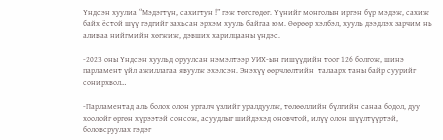Үндсэн хуулиа “Мэдэгтүн, сахигтун !” гэж төгсгөдөг. Үүнийг монголын иргэн бүр мэдэж, сахиж байх ёстой шүү гэдгийг захьсан эрхэм хууль байгаа юм. Өөрөөр хэлбэл, хууль дээдлэх зарчим нь аливаа нийгмийн хөгжиж, дэвших харилцааны үндэс.

-2023 оны Үндсэн хуульд оруулсан нэмэлтээр УИХ-ын гишүүдийн тоог 126 болгож, шинэ парламент үйл ажиллагаа явуулж эхэлсэн. Энэхүү өөрчлөлтийн  талаарх таны байр суурийг сонирхвол…

-Парламентад аль болох олон ургалч үзлийг уралдуулж, төлөөллийн бүлгийн санаа бодол, дуу хоолойг өргөн хүрээтэй сонсож, асуудлыг шийдэхэд оновчтой, илүү олон шүүлтүүртэй, боловсруулах гэдэг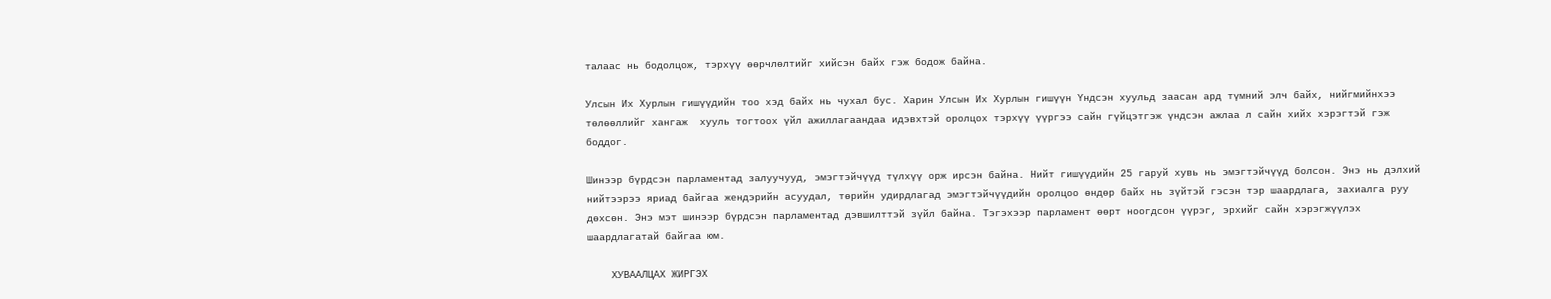талаас нь бодолцож, тэрхүү өөрчлөлтийг хийсэн байх гэж бодож байна.

Улсын Их Хурлын гишүүдийн тоо хэд байх нь чухал бус. Харин Улсын Их Хурлын гишүүн Үндсэн хуульд заасан ард түмний элч байх, нийгмийнхээ төлөөллийг хангаж  хууль тогтоох үйл ажиллагаандаа идэвхтэй оролцох тэрхүү үүргээ сайн гүйцэтгэж үндсэн ажлаа л сайн хийх хэрэгтэй гэж боддог.

Шинээр бүрдсэн парламентад залуучууд, эмэгтэйчүүд түлхүү орж ирсэн байна. Нийт гишүүдийн 25 гаруй хувь нь эмэгтэйчүүд болсон. Энэ нь дэлхий нийтээрээ яриад байгаа жендэрийн асуудал, төрийн удирдлагад эмэгтэйчүүдийн оролцоо өндөр байх нь зүйтэй гэсэн тэр шаардлага, захиалга руу  дөхсөн. Энэ мэт шинээр бүрдсэн парламентад дэвшилттэй зүйл байна. Тэгэхээр парламент өөрт ноогдсон үүрэг, эрхийг сайн хэрэгжүүлэх шаардлагатай байгаа юм.

    ХУВААЛЦАХ ЖИРГЭХ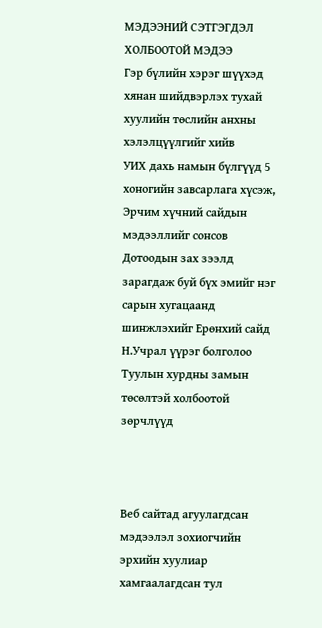МЭДЭЭНИЙ СЭТГЭГДЭЛ
ХОЛБООТОЙ МЭДЭЭ
Гэр бүлийн хэрэг шүүхэд хянан шийдвэрлэх тухай хуулийн төслийн анхны хэлэлцүүлгийг хийв
УИХ дахь намын бүлгүүд 5 хоногийн завсарлага хүсэж, Эрчим хүчний сайдын мэдээллийг сонсов
Дотоодын зах зээлд зарагдаж буй бүх эмийг нэг сарын хугацаанд шинжлэхийг Ерөнхий сайд Н.Учрал үүрэг болголоо
Туулын хурдны замын төсөлтэй холбоотой зөрчлүүд



Веб сайтад агуулагдсан мэдээлэл зохиогчийн эрхийн хуулиар хамгаалагдсан тул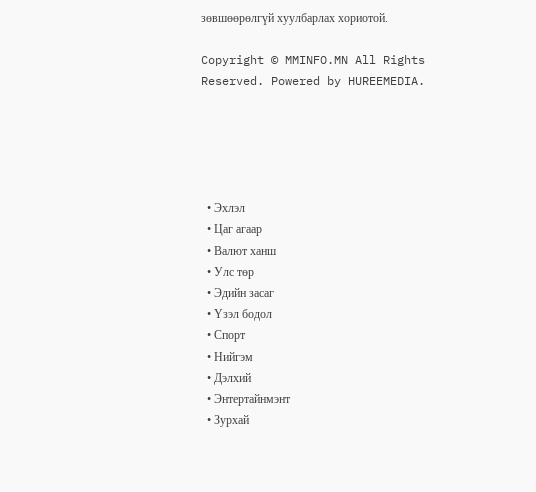зөвшөөрөлгүй хуулбарлах хориотой.

Copyright © MMINFO.MN All Rights Reserved. Powered by HUREEMEDIA.





  • Эхлэл
  • Цаг агаар
  • Валют ханш
  • Улс төр
  • Эдийн засаг
  • Үзэл бодол
  • Спорт
  • Нийгэм
  • Дэлхий
  • Энтертайнмэнт
  • Зурхай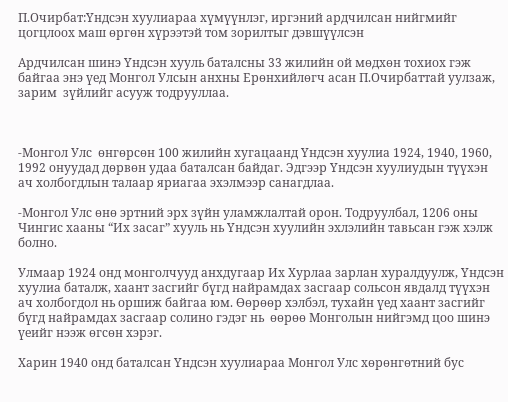П.Очирбат:Үндсэн хуулиараа хүмүүнлэг, иргэний ардчилсан нийгмийг цогцлоох маш өргөн хүрээтэй том зорилтыг дэвшүүлсэн

Ардчилсан шинэ Үндсэн хууль баталсны 33 жилийн ой мөдхөн тохиох гэж байгаа энэ үед Монгол Улсын анхны Ерөнхийлөгч асан П.Очирбаттай уулзаж, зарим  зүйлийг асууж тодрууллаа.



-Монгол Улс  өнгөрсөн 100 жилийн хугацаанд Үндсэн хуулиа 1924, 1940, 1960, 1992 онуудад дөрвөн удаа баталсан байдаг. Эдгээр Үндсэн хуулиудын түүхэн ач холбогдлын талаар яриагаа эхэлмээр санагдлаа.

-Монгол Улс өнө эртний эрх зүйн уламжлалтай орон. Тодруулбал, 1206 оны Чингис хааны “Их засаг” хууль нь Үндсэн хуулийн эхлэлийн тавьсан гэж хэлж болно.

Улмаар 1924 онд монголчууд анхдугаар Их Хурлаа зарлан хуралдуулж, Үндсэн хуулиа баталж, хаант засгийг бүгд найрамдах засгаар сольсон явдалд түүхэн ач холбогдол нь оршиж байгаа юм. Өөрөөр хэлбэл, тухайн үед хаант засгийг бүгд найрамдах засгаар солино гэдэг нь  өөрөө Монголын нийгэмд цоо шинэ үеийг нээж өгсөн хэрэг.

Харин 1940 онд баталсан Үндсэн хуулиараа Монгол Улс хөрөнгөтний бус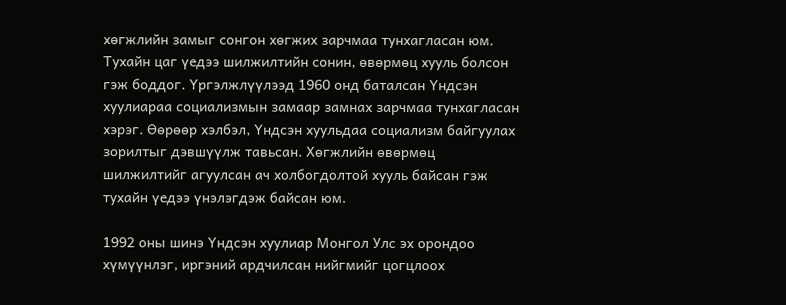хөгжлийн замыг сонгон хөгжих зарчмаа тунхагласан юм. Тухайн цаг үедээ шилжилтийн сонин, өвөрмөц хууль болсон гэж боддог. Үргэлжлүүлээд 1960 онд баталсан Үндсэн хуулиараа социализмын замаар замнах зарчмаа тунхагласан хэрэг. Өөрөөр хэлбэл, Үндсэн хуульдаа социализм байгуулах зорилтыг дэвшүүлж тавьсан. Хөгжлийн өвөрмөц шилжилтийг агуулсан ач холбогдолтой хууль байсан гэж тухайн үедээ үнэлэгдэж байсан юм.

1992 оны шинэ Үндсэн хуулиар Монгол Улс эх орондоо хүмүүнлэг, иргэний ардчилсан нийгмийг цогцлоох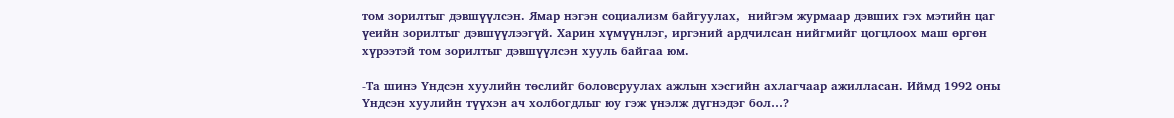том зорилтыг дэвшүүлсэн. Ямар нэгэн социализм байгуулах,  нийгэм журмаар дэвших гэх мэтийн цаг үеийн зорилтыг дэвшүүлээгүй. Харин хүмүүнлэг, иргэний ардчилсан нийгмийг цогцлоох маш өргөн хүрээтэй том зорилтыг дэвшүүлсэн хууль байгаа юм.

-Та шинэ Үндсэн хуулийн төслийг боловсруулах ажлын хэсгийн ахлагчаар ажилласан. Иймд 1992 оны Үндсэн хуулийн түүхэн ач холбогдлыг юу гэж үнэлж дүгнэдэг бол…?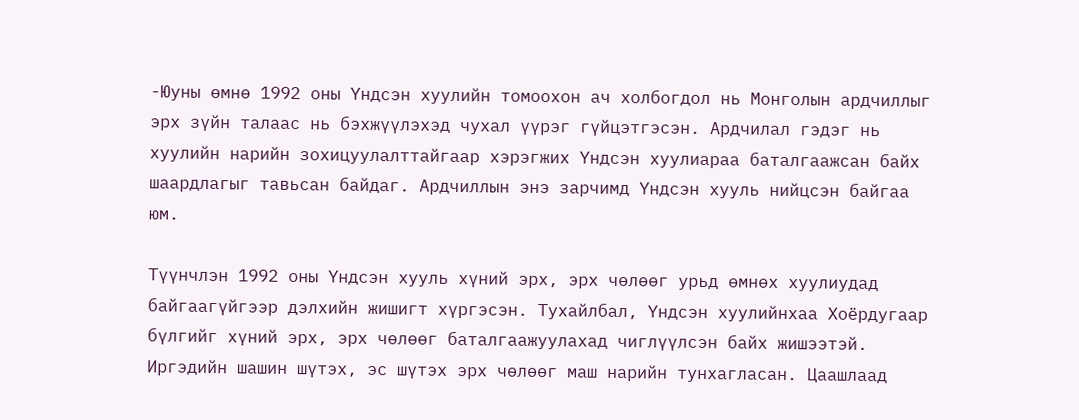-Юуны өмнө 1992 оны Үндсэн хуулийн томоохон ач холбогдол нь Монголын ардчиллыг эрх зүйн талаас нь бэхжүүлэхэд чухал үүрэг гүйцэтгэсэн. Ардчилал гэдэг нь хуулийн нарийн зохицуулалттайгаар хэрэгжих Үндсэн хуулиараа баталгаажсан байх шаардлагыг тавьсан байдаг. Ардчиллын энэ зарчимд Үндсэн хууль нийцсэн байгаа юм.

Түүнчлэн 1992 оны Үндсэн хууль хүний эрх, эрх чөлөөг урьд өмнөх хуулиудад байгаагүйгээр дэлхийн жишигт хүргэсэн. Тухайлбал, Үндсэн хуулийнхаа Хоёрдугаар бүлгийг хүний эрх, эрх чөлөөг баталгаажуулахад чиглүүлсэн байх жишээтэй. Иргэдийн шашин шүтэх, эс шүтэх эрх чөлөөг маш нарийн тунхагласан. Цаашлаад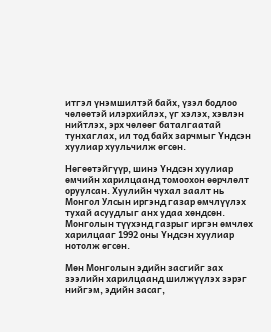итгэл үнэмшилтэй байх, үзэл бодлоо чөлөөтэй илэрхийлэх, үг хэлэх, хэвлэн нийтлэх, эрх чөлөөг баталгаатай тунхаглах, ил тод байх зарчмыг Үндсэн хуулиар хуульчилж өгсөн.

Нөгөөтэйгүүр, шинэ Үндсэн хуулиар өмчийн харилцаанд томоохон өөрчлөлт оруулсан. Хуулийн чухал заалт нь Монгол Улсын иргэнд газар өмчлүүлэх тухай асуудлыг анх удаа хөндсөн. Монголын түүхэнд газрыг иргэн өмчлөх харилцааг 1992 оны Үндсэн хуулиар нотолж өгсөн.

Мөн Монголын эдийн засгийг зах зээлийн харилцаанд шилжүүлэх зэрэг нийгэм, эдийн засаг,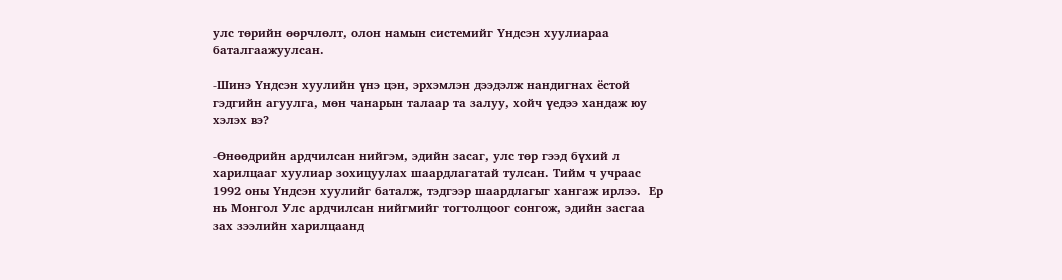улс төрийн өөрчлөлт, олон намын системийг Үндсэн хуулиараа баталгаажуулсан.

-Шинэ Үндсэн хуулийн үнэ цэн, эрхэмлэн дээдэлж нандигнах ёстой гэдгийн агуулга, мөн чанарын талаар та залуу, хойч үедээ хандаж юу хэлэх вэ?

-Өнөөдрийн ардчилсан нийгэм, эдийн засаг, улс төр гээд бүхий л харилцааг хуулиар зохицуулах шаардлагатай тулсан. Тийм ч учраас 1992 оны Үндсэн хуулийг баталж, тэдгээр шаардлагыг хангаж ирлээ.  Ер нь Монгол Улс ардчилсан нийгмийг тогтолцоог сонгож, эдийн засгаа зах зээлийн харилцаанд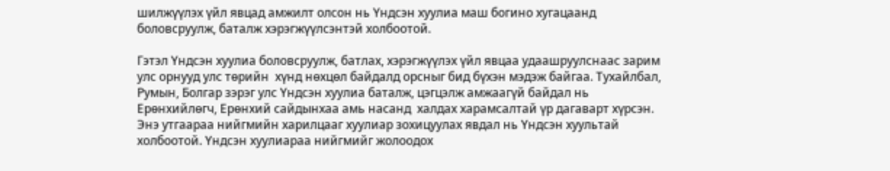шилжүүлэх үйл явцад амжилт олсон нь Үндсэн хуулиа маш богино хугацаанд боловсруулж, баталж хэрэгжүүлсэнтэй холбоотой.

Гэтэл Үндсэн хуулиа боловсруулж, батлах, хэрэгжүүлэх үйл явцаа удаашруулснаас зарим улс орнууд улс төрийн  хүнд нөхцөл байдалд орсныг бид бүхэн мэдэж байгаа. Тухайлбал, Румын, Болгар зэрэг улс Үндсэн хуулиа баталж, цэгцэлж амжаагүй байдал нь Ерөнхийлөгч, Ерөнхий сайдынхаа амь насанд  халдах харамсалтай үр дагаварт хүрсэн. Энэ утгаараа нийгмийн харилцааг хуулиар зохицуулах явдал нь Үндсэн хуультай холбоотой. Үндсэн хуулиараа нийгмийг жолоодох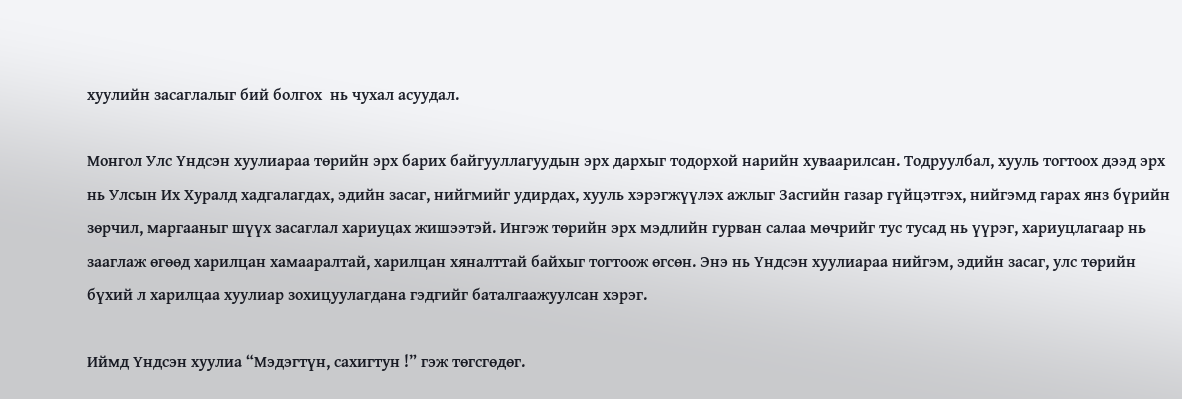хуулийн засаглалыг бий болгох  нь чухал асуудал.

Монгол Улс Үндсэн хуулиараа төрийн эрх барих байгууллагуудын эрх дархыг тодорхой нарийн хуваарилсан. Тодруулбал, хууль тогтоох дээд эрх нь Улсын Их Хуралд хадгалагдах, эдийн засаг, нийгмийг удирдах, хууль хэрэгжүүлэх ажлыг Засгийн газар гүйцэтгэх, нийгэмд гарах янз бүрийн зөрчил, маргааныг шүүх засаглал хариуцах жишээтэй. Ингэж төрийн эрх мэдлийн гурван салаа мөчрийг тус тусад нь үүрэг, хариуцлагаар нь зааглаж өгөөд харилцан хамааралтай, харилцан хяналттай байхыг тогтоож өгсөн. Энэ нь Үндсэн хуулиараа нийгэм, эдийн засаг, улс төрийн бүхий л харилцаа хуулиар зохицуулагдана гэдгийг баталгаажуулсан хэрэг.

Иймд Үндсэн хуулиа “Мэдэгтүн, сахигтун !” гэж төгсгөдөг.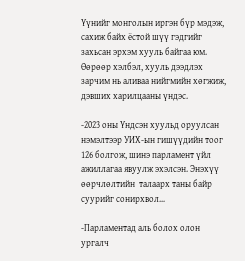Үүнийг монголын иргэн бүр мэдэж, сахиж байх ёстой шүү гэдгийг захьсан эрхэм хууль байгаа юм. Өөрөөр хэлбэл, хууль дээдлэх зарчим нь аливаа нийгмийн хөгжиж, дэвших харилцааны үндэс.

-2023 оны Үндсэн хуульд оруулсан нэмэлтээр УИХ-ын гишүүдийн тоог 126 болгож, шинэ парламент үйл ажиллагаа явуулж эхэлсэн. Энэхүү өөрчлөлтийн  талаарх таны байр суурийг сонирхвол…

-Парламентад аль болох олон ургалч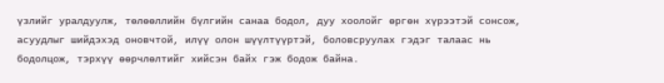үзлийг уралдуулж, төлөөллийн бүлгийн санаа бодол, дуу хоолойг өргөн хүрээтэй сонсож, асуудлыг шийдэхэд оновчтой, илүү олон шүүлтүүртэй, боловсруулах гэдэг талаас нь бодолцож, тэрхүү өөрчлөлтийг хийсэн байх гэж бодож байна.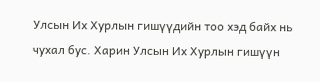Улсын Их Хурлын гишүүдийн тоо хэд байх нь чухал бус. Харин Улсын Их Хурлын гишүүн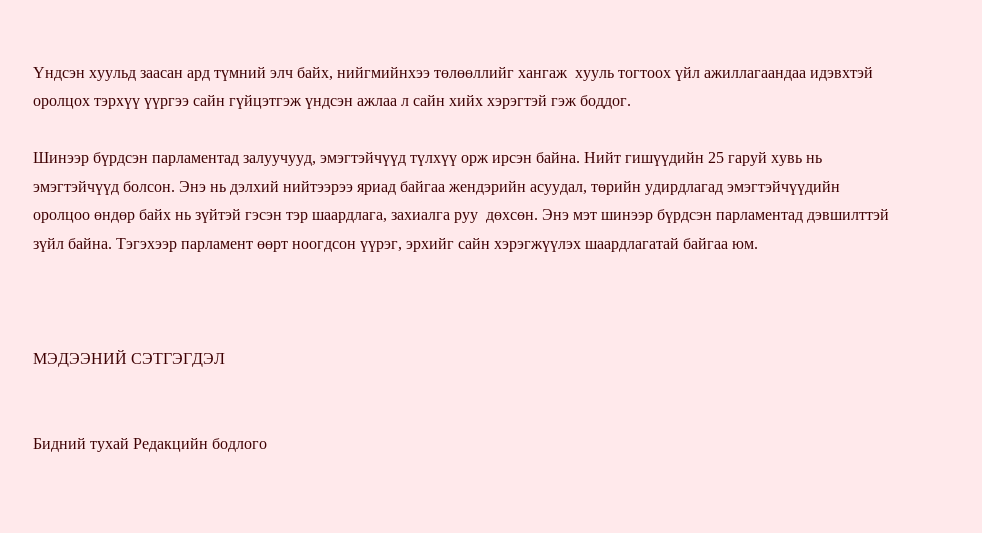Үндсэн хуульд заасан ард түмний элч байх, нийгмийнхээ төлөөллийг хангаж  хууль тогтоох үйл ажиллагаандаа идэвхтэй оролцох тэрхүү үүргээ сайн гүйцэтгэж үндсэн ажлаа л сайн хийх хэрэгтэй гэж боддог.

Шинээр бүрдсэн парламентад залуучууд, эмэгтэйчүүд түлхүү орж ирсэн байна. Нийт гишүүдийн 25 гаруй хувь нь эмэгтэйчүүд болсон. Энэ нь дэлхий нийтээрээ яриад байгаа жендэрийн асуудал, төрийн удирдлагад эмэгтэйчүүдийн оролцоо өндөр байх нь зүйтэй гэсэн тэр шаардлага, захиалга руу  дөхсөн. Энэ мэт шинээр бүрдсэн парламентад дэвшилттэй зүйл байна. Тэгэхээр парламент өөрт ноогдсон үүрэг, эрхийг сайн хэрэгжүүлэх шаардлагатай байгаа юм.



МЭДЭЭНИЙ СЭТГЭГДЭЛ


Бидний тухай Редакцийн бодлого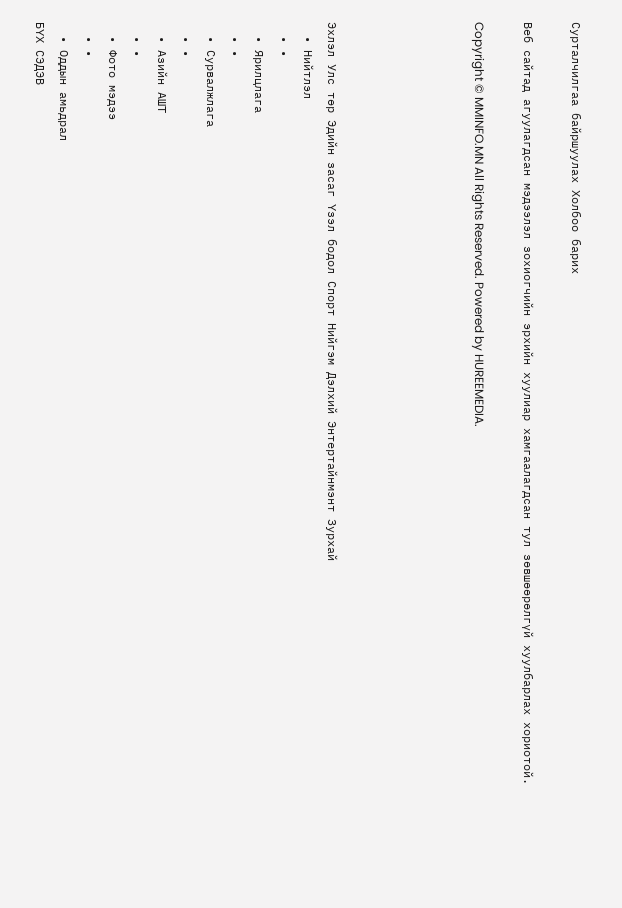Сурталчилгаа байршуулах Холбоо барих

Веб сайтад агуулагдсан мэдээлэл зохиогчийн эрхийн хуулиар хамгаалагдсан тул зөвшөөрөлгүй хуулбарлах хориотой.

Copyright © MMINFO.MN All Rights Reserved. Powered by HUREEMEDIA.





Эхлэл Улс төр Эдийн засаг Үзэл бодол Спорт Нийгэм Дэлхий Энтертайнмэнт Зурхай
  • Нийтлэл
  • •
  • Ярилцлага
  • •
  • Сурвалжлага
  • •
  • Азийн АШТ
  • •
  • Фото мэдээ
  • •
  • Оддын амьдрал
БҮХ СЭДЭВ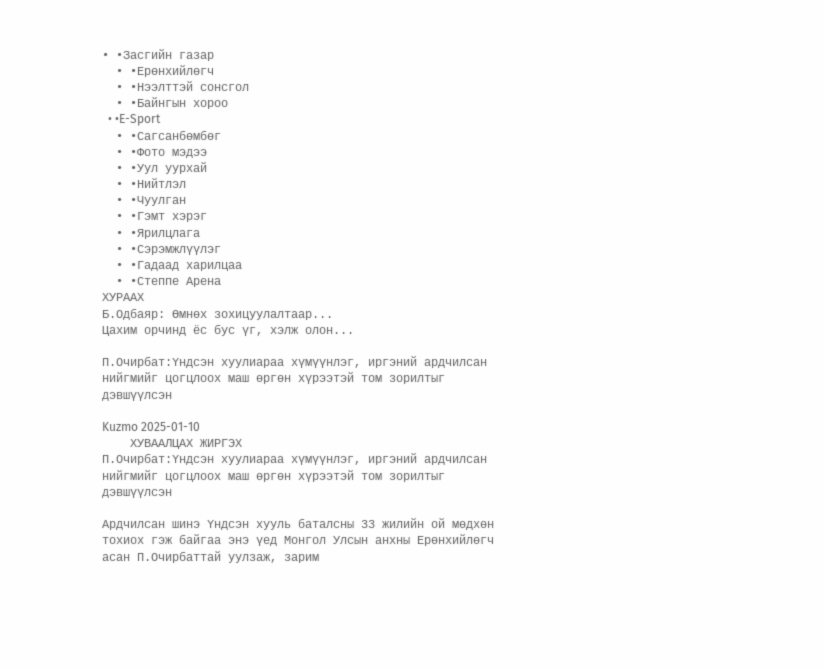• •Засгийн газар
  • •Ерөнхийлөгч
  • •Нээлттэй сонсгол
  • •Байнгын хороо
  • •E-Sport
  • •Сагсанбөмбөг
  • •Фото мэдээ
  • •Уул уурхай
  • •Нийтлэл
  • •Чуулган
  • •Гэмт хэрэг
  • •Ярилцлага
  • •Сэрэмжлүүлэг
  • •Гадаад харилцаа
  • •Степпе Арена
ХУРААХ
Б.Одбаяр: Өмнөх зохицуулалтаар...
Цахим орчинд ёс бус үг, хэлж олон...

П.Очирбат:Үндсэн хуулиараа хүмүүнлэг, иргэний ардчилсан нийгмийг цогцлоох маш өргөн хүрээтэй том зорилтыг дэвшүүлсэн

Kuzmo 2025-01-10
    ХУВААЛЦАХ ЖИРГЭХ
П.Очирбат:Үндсэн хуулиараа хүмүүнлэг, иргэний ардчилсан нийгмийг цогцлоох маш өргөн хүрээтэй том зорилтыг дэвшүүлсэн

Ардчилсан шинэ Үндсэн хууль баталсны 33 жилийн ой мөдхөн тохиох гэж байгаа энэ үед Монгол Улсын анхны Ерөнхийлөгч асан П.Очирбаттай уулзаж, зарим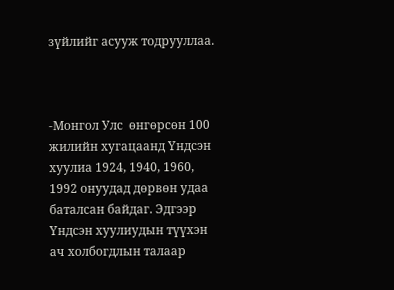зүйлийг асууж тодрууллаа.



-Монгол Улс  өнгөрсөн 100 жилийн хугацаанд Үндсэн хуулиа 1924, 1940, 1960, 1992 онуудад дөрвөн удаа баталсан байдаг. Эдгээр Үндсэн хуулиудын түүхэн ач холбогдлын талаар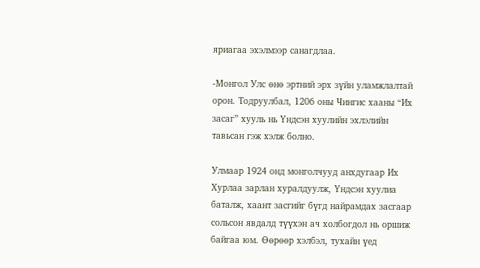яриагаа эхэлмээр санагдлаа.

-Монгол Улс өнө эртний эрх зүйн уламжлалтай орон. Тодруулбал, 1206 оны Чингис хааны “Их засаг” хууль нь Үндсэн хуулийн эхлэлийн тавьсан гэж хэлж болно.

Улмаар 1924 онд монголчууд анхдугаар Их Хурлаа зарлан хуралдуулж, Үндсэн хуулиа баталж, хаант засгийг бүгд найрамдах засгаар сольсон явдалд түүхэн ач холбогдол нь оршиж байгаа юм. Өөрөөр хэлбэл, тухайн үед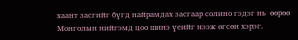хаант засгийг бүгд найрамдах засгаар солино гэдэг нь  өөрөө Монголын нийгэмд цоо шинэ үеийг нээж өгсөн хэрэг.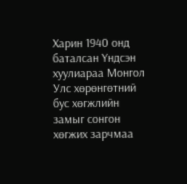Харин 1940 онд баталсан Үндсэн хуулиараа Монгол Улс хөрөнгөтний бус хөгжлийн замыг сонгон хөгжих зарчмаа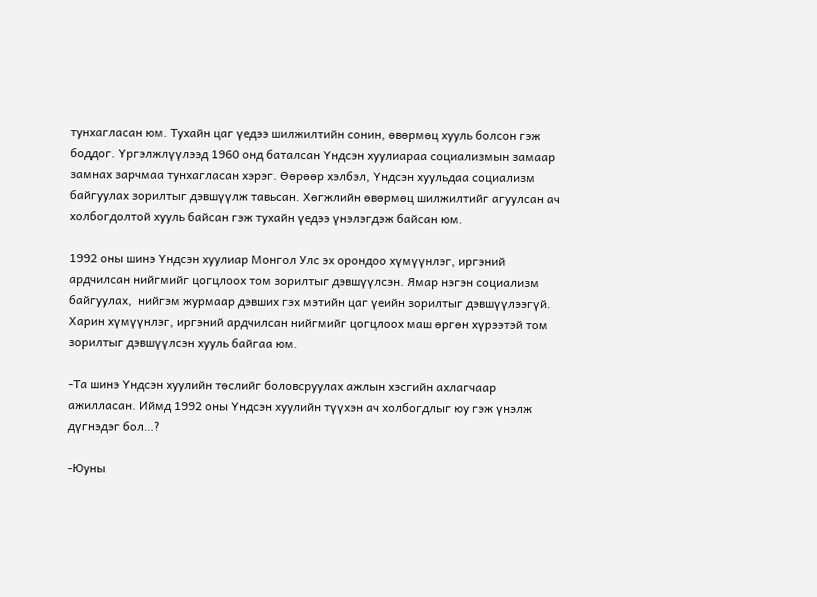тунхагласан юм. Тухайн цаг үедээ шилжилтийн сонин, өвөрмөц хууль болсон гэж боддог. Үргэлжлүүлээд 1960 онд баталсан Үндсэн хуулиараа социализмын замаар замнах зарчмаа тунхагласан хэрэг. Өөрөөр хэлбэл, Үндсэн хуульдаа социализм байгуулах зорилтыг дэвшүүлж тавьсан. Хөгжлийн өвөрмөц шилжилтийг агуулсан ач холбогдолтой хууль байсан гэж тухайн үедээ үнэлэгдэж байсан юм.

1992 оны шинэ Үндсэн хуулиар Монгол Улс эх орондоо хүмүүнлэг, иргэний ардчилсан нийгмийг цогцлоох том зорилтыг дэвшүүлсэн. Ямар нэгэн социализм байгуулах,  нийгэм журмаар дэвших гэх мэтийн цаг үеийн зорилтыг дэвшүүлээгүй. Харин хүмүүнлэг, иргэний ардчилсан нийгмийг цогцлоох маш өргөн хүрээтэй том зорилтыг дэвшүүлсэн хууль байгаа юм.

-Та шинэ Үндсэн хуулийн төслийг боловсруулах ажлын хэсгийн ахлагчаар ажилласан. Иймд 1992 оны Үндсэн хуулийн түүхэн ач холбогдлыг юу гэж үнэлж дүгнэдэг бол…?

-Юуны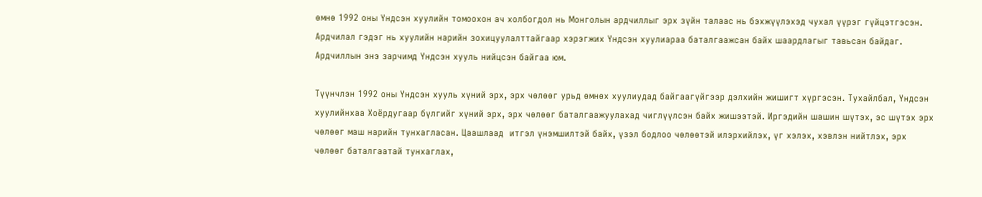өмнө 1992 оны Үндсэн хуулийн томоохон ач холбогдол нь Монголын ардчиллыг эрх зүйн талаас нь бэхжүүлэхэд чухал үүрэг гүйцэтгэсэн. Ардчилал гэдэг нь хуулийн нарийн зохицуулалттайгаар хэрэгжих Үндсэн хуулиараа баталгаажсан байх шаардлагыг тавьсан байдаг. Ардчиллын энэ зарчимд Үндсэн хууль нийцсэн байгаа юм.

Түүнчлэн 1992 оны Үндсэн хууль хүний эрх, эрх чөлөөг урьд өмнөх хуулиудад байгаагүйгээр дэлхийн жишигт хүргэсэн. Тухайлбал, Үндсэн хуулийнхаа Хоёрдугаар бүлгийг хүний эрх, эрх чөлөөг баталгаажуулахад чиглүүлсэн байх жишээтэй. Иргэдийн шашин шүтэх, эс шүтэх эрх чөлөөг маш нарийн тунхагласан. Цаашлаад  итгэл үнэмшилтэй байх, үзэл бодлоо чөлөөтэй илэрхийлэх, үг хэлэх, хэвлэн нийтлэх, эрх чөлөөг баталгаатай тунхаглах,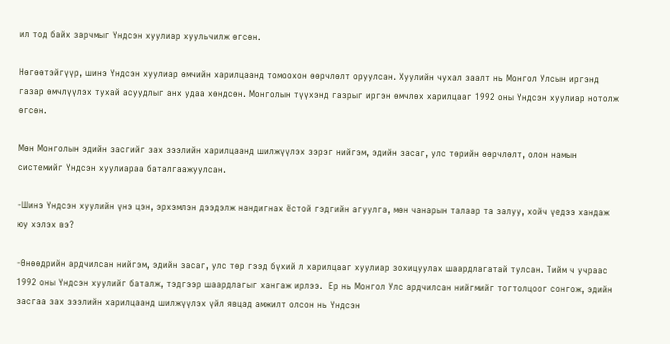ил тод байх зарчмыг Үндсэн хуулиар хуульчилж өгсөн.

Нөгөөтэйгүүр, шинэ Үндсэн хуулиар өмчийн харилцаанд томоохон өөрчлөлт оруулсан. Хуулийн чухал заалт нь Монгол Улсын иргэнд газар өмчлүүлэх тухай асуудлыг анх удаа хөндсөн. Монголын түүхэнд газрыг иргэн өмчлөх харилцааг 1992 оны Үндсэн хуулиар нотолж өгсөн.

Мөн Монголын эдийн засгийг зах зээлийн харилцаанд шилжүүлэх зэрэг нийгэм, эдийн засаг, улс төрийн өөрчлөлт, олон намын системийг Үндсэн хуулиараа баталгаажуулсан.

-Шинэ Үндсэн хуулийн үнэ цэн, эрхэмлэн дээдэлж нандигнах ёстой гэдгийн агуулга, мөн чанарын талаар та залуу, хойч үедээ хандаж юу хэлэх вэ?

-Өнөөдрийн ардчилсан нийгэм, эдийн засаг, улс төр гээд бүхий л харилцааг хуулиар зохицуулах шаардлагатай тулсан. Тийм ч учраас 1992 оны Үндсэн хуулийг баталж, тэдгээр шаардлагыг хангаж ирлээ.  Ер нь Монгол Улс ардчилсан нийгмийг тогтолцоог сонгож, эдийн засгаа зах зээлийн харилцаанд шилжүүлэх үйл явцад амжилт олсон нь Үндсэн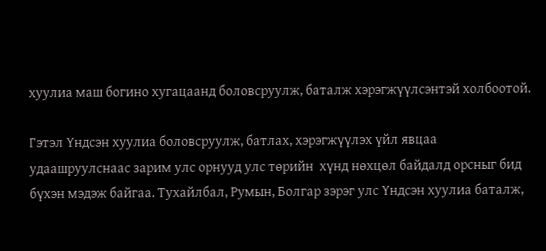хуулиа маш богино хугацаанд боловсруулж, баталж хэрэгжүүлсэнтэй холбоотой.

Гэтэл Үндсэн хуулиа боловсруулж, батлах, хэрэгжүүлэх үйл явцаа удаашруулснаас зарим улс орнууд улс төрийн  хүнд нөхцөл байдалд орсныг бид бүхэн мэдэж байгаа. Тухайлбал, Румын, Болгар зэрэг улс Үндсэн хуулиа баталж,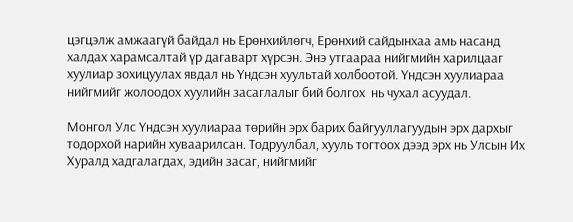цэгцэлж амжаагүй байдал нь Ерөнхийлөгч, Ерөнхий сайдынхаа амь насанд  халдах харамсалтай үр дагаварт хүрсэн. Энэ утгаараа нийгмийн харилцааг хуулиар зохицуулах явдал нь Үндсэн хуультай холбоотой. Үндсэн хуулиараа нийгмийг жолоодох хуулийн засаглалыг бий болгох  нь чухал асуудал.

Монгол Улс Үндсэн хуулиараа төрийн эрх барих байгууллагуудын эрх дархыг тодорхой нарийн хуваарилсан. Тодруулбал, хууль тогтоох дээд эрх нь Улсын Их Хуралд хадгалагдах, эдийн засаг, нийгмийг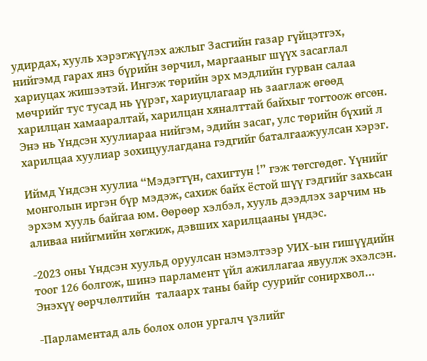удирдах, хууль хэрэгжүүлэх ажлыг Засгийн газар гүйцэтгэх, нийгэмд гарах янз бүрийн зөрчил, маргааныг шүүх засаглал хариуцах жишээтэй. Ингэж төрийн эрх мэдлийн гурван салаа мөчрийг тус тусад нь үүрэг, хариуцлагаар нь зааглаж өгөөд харилцан хамааралтай, харилцан хяналттай байхыг тогтоож өгсөн. Энэ нь Үндсэн хуулиараа нийгэм, эдийн засаг, улс төрийн бүхий л харилцаа хуулиар зохицуулагдана гэдгийг баталгаажуулсан хэрэг.

Иймд Үндсэн хуулиа “Мэдэгтүн, сахигтун !” гэж төгсгөдөг. Үүнийг монголын иргэн бүр мэдэж, сахиж байх ёстой шүү гэдгийг захьсан эрхэм хууль байгаа юм. Өөрөөр хэлбэл, хууль дээдлэх зарчим нь аливаа нийгмийн хөгжиж, дэвших харилцааны үндэс.

-2023 оны Үндсэн хуульд оруулсан нэмэлтээр УИХ-ын гишүүдийн тоог 126 болгож, шинэ парламент үйл ажиллагаа явуулж эхэлсэн. Энэхүү өөрчлөлтийн  талаарх таны байр суурийг сонирхвол…

-Парламентад аль болох олон ургалч үзлийг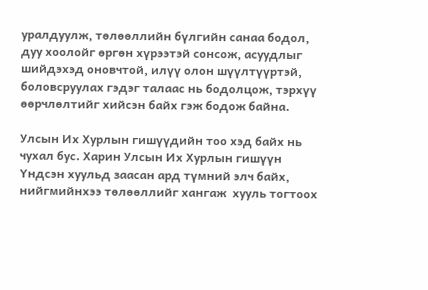уралдуулж, төлөөллийн бүлгийн санаа бодол, дуу хоолойг өргөн хүрээтэй сонсож, асуудлыг шийдэхэд оновчтой, илүү олон шүүлтүүртэй, боловсруулах гэдэг талаас нь бодолцож, тэрхүү өөрчлөлтийг хийсэн байх гэж бодож байна.

Улсын Их Хурлын гишүүдийн тоо хэд байх нь чухал бус. Харин Улсын Их Хурлын гишүүн Үндсэн хуульд заасан ард түмний элч байх, нийгмийнхээ төлөөллийг хангаж  хууль тогтоох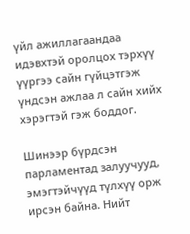үйл ажиллагаандаа идэвхтэй оролцох тэрхүү үүргээ сайн гүйцэтгэж үндсэн ажлаа л сайн хийх хэрэгтэй гэж боддог.

Шинээр бүрдсэн парламентад залуучууд, эмэгтэйчүүд түлхүү орж ирсэн байна. Нийт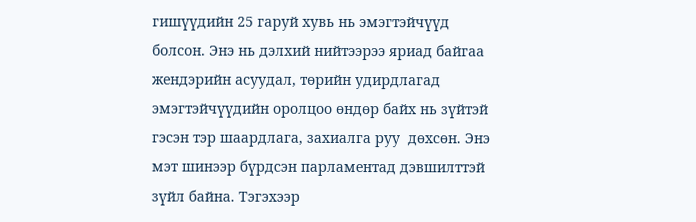гишүүдийн 25 гаруй хувь нь эмэгтэйчүүд болсон. Энэ нь дэлхий нийтээрээ яриад байгаа жендэрийн асуудал, төрийн удирдлагад эмэгтэйчүүдийн оролцоо өндөр байх нь зүйтэй гэсэн тэр шаардлага, захиалга руу  дөхсөн. Энэ мэт шинээр бүрдсэн парламентад дэвшилттэй зүйл байна. Тэгэхээр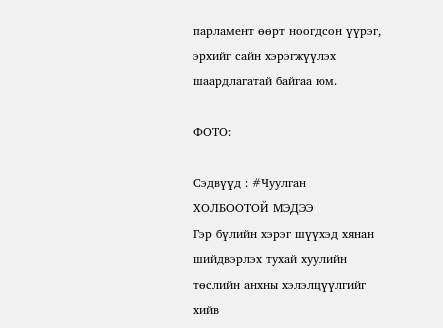парламент өөрт ноогдсон үүрэг, эрхийг сайн хэрэгжүүлэх шаардлагатай байгаа юм.

ФОТО:

Сэдвүүд : #Чуулган
ХОЛБООТОЙ МЭДЭЭ
Гэр бүлийн хэрэг шүүхэд хянан шийдвэрлэх тухай хуулийн төслийн анхны хэлэлцүүлгийг хийв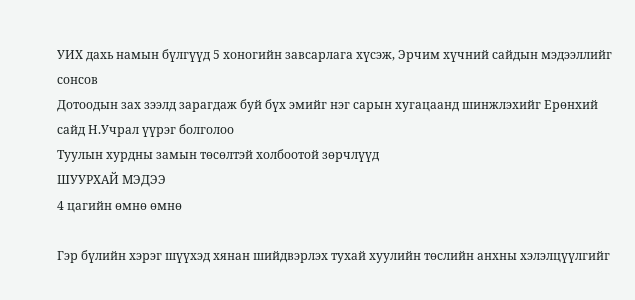УИХ дахь намын бүлгүүд 5 хоногийн завсарлага хүсэж, Эрчим хүчний сайдын мэдээллийг сонсов
Дотоодын зах зээлд зарагдаж буй бүх эмийг нэг сарын хугацаанд шинжлэхийг Ерөнхий сайд Н.Учрал үүрэг болголоо
Туулын хурдны замын төсөлтэй холбоотой зөрчлүүд
ШУУРХАЙ МЭДЭЭ
4 цагийн өмнө өмнө

Гэр бүлийн хэрэг шүүхэд хянан шийдвэрлэх тухай хуулийн төслийн анхны хэлэлцүүлгийг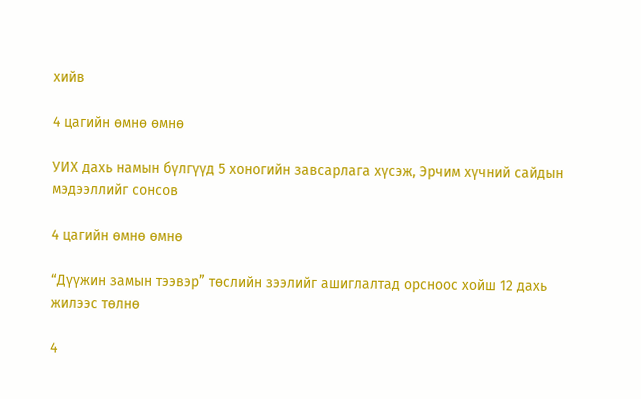хийв

4 цагийн өмнө өмнө

УИХ дахь намын бүлгүүд 5 хоногийн завсарлага хүсэж, Эрчим хүчний сайдын мэдээллийг сонсов

4 цагийн өмнө өмнө

“Дүүжин замын тээвэр” төслийн зээлийг ашиглалтад орсноос хойш 12 дахь жилээс төлнө

4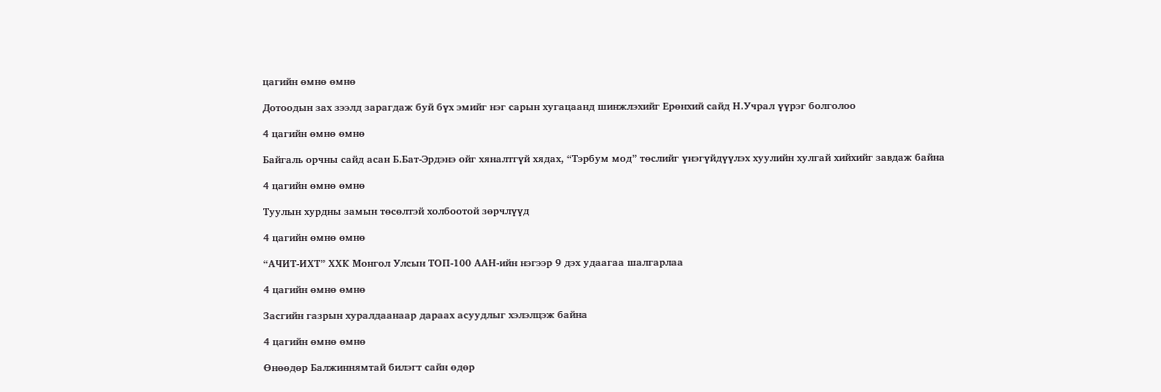цагийн өмнө өмнө

Дотоодын зах зээлд зарагдаж буй бүх эмийг нэг сарын хугацаанд шинжлэхийг Ерөнхий сайд Н.Учрал үүрэг болголоо

4 цагийн өмнө өмнө

Байгаль орчны сайд асан Б.Бат-Эрдэнэ ойг хяналтгүй хядах, “Тэрбум мод” төслийг үнэгүйдүүлэх хуулийн хулгай хийхийг завдаж байна

4 цагийн өмнө өмнө

Туулын хурдны замын төсөлтэй холбоотой зөрчлүүд

4 цагийн өмнө өмнө

“АЧИТ-ИХТ” ХХК Монгол Улсын ТОП-100 ААН-ийн нэгээр 9 дэх удаагаа шалгарлаа

4 цагийн өмнө өмнө

Засгийн газрын хуралдаанаар дараах асуудлыг хэлэлцэж байна

4 цагийн өмнө өмнө

Өнөөдөр Балжиннямтай билэгт сайн өдөр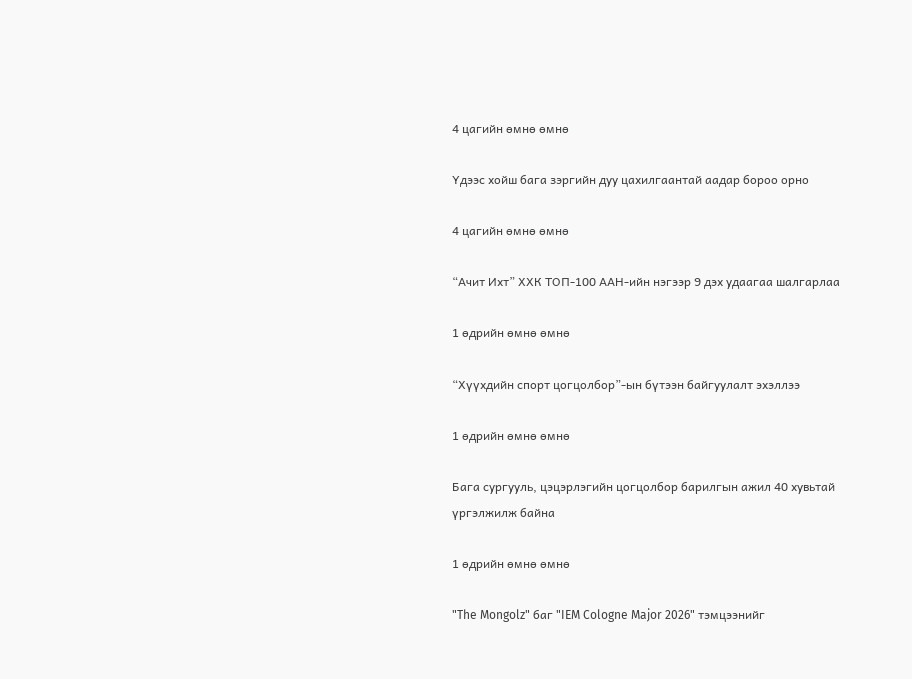4 цагийн өмнө өмнө

Үдээс хойш бага зэргийн дуу цахилгаантай аадар бороо орно

4 цагийн өмнө өмнө

“Ачит Ихт” ХХК ТОП-100 ААН-ийн нэгээр 9 дэх удаагаа шалгарлаа

1 өдрийн өмнө өмнө

“Хүүхдийн спорт цогцолбор”-ын бүтээн байгуулалт эхэллээ

1 өдрийн өмнө өмнө

Бага сургууль, цэцэрлэгийн цогцолбор барилгын ажил 40 хувьтай үргэлжилж байна

1 өдрийн өмнө өмнө

"The Mongolz" баг "IEM Cologne Major 2026" тэмцээнийг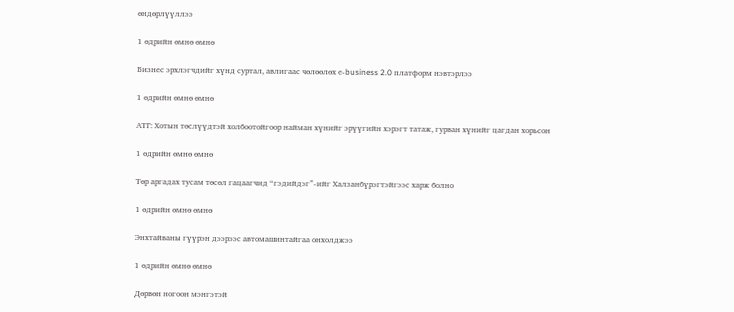өндөрлүүллээ

1 өдрийн өмнө өмнө

Бизнес эрхлэгчдийг хүнд суртал, авлигаас чөлөөлөх е-business 2.0 платформ нэвтэрлээ

1 өдрийн өмнө өмнө

АТГ: Хотын төслүүдтэй холбоотойгоор найман хүнийг эрүүгийн хэрэгт татаж, гурван хүнийг цагдан хорьсон

1 өдрийн өмнө өмнө

Төр аргадах тусам төсөл гацаагчид “гэдийдэг”-ийг Халзанбүрэгтэйгээс харж болно

1 өдрийн өмнө өмнө

Энхтайваны гүүрэн дээрээс автомашинтайгаа онхолджээ

1 өдрийн өмнө өмнө

Дөрвөн ногоон мэнгэтэй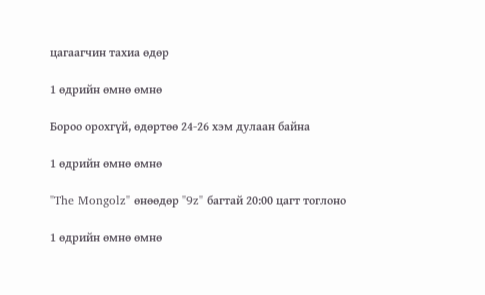цагаагчин тахиа өдөр

1 өдрийн өмнө өмнө

Бороо орохгүй, өдөртөө 24-26 хэм дулаан байна

1 өдрийн өмнө өмнө

"The Mongolz" өнөөдөр "9z" багтай 20:00 цагт тоглоно

1 өдрийн өмнө өмнө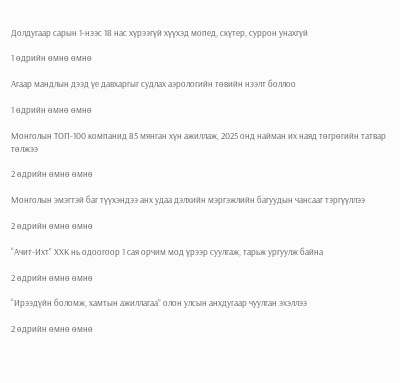Долдугаар сарын 1-нээс 18 нас хүрээгүй хүүхэд мопед, скүтер, суррон унахгүй

1 өдрийн өмнө өмнө

Агаар мандлын дээд үе давхаргыг судлах аэрологийн төвийн нээлт боллоо

1 өдрийн өмнө өмнө

Монголын ТОП-100 компанид 85 мянган хүн ажиллаж, 2025 онд найман их наяд төгрөгийн татвар төлжээ

2 өдрийн өмнө өмнө

Монголын эмэгтэй баг түүхэндээ анх удаа дэлхийн мэргэжлийн багуудын чансааг тэргүүллээ

2 өдрийн өмнө өмнө

“Ачит-Ихт” ХХК нь одоогоор 1 сая орчим мод үрээр суулгаж, тарьж ургуулж байна

2 өдрийн өмнө өмнө

“Ирээдүйн боломж, хамтын ажиллагаа” олон улсын анхдугаар чуулган эхэллээ

2 өдрийн өмнө өмнө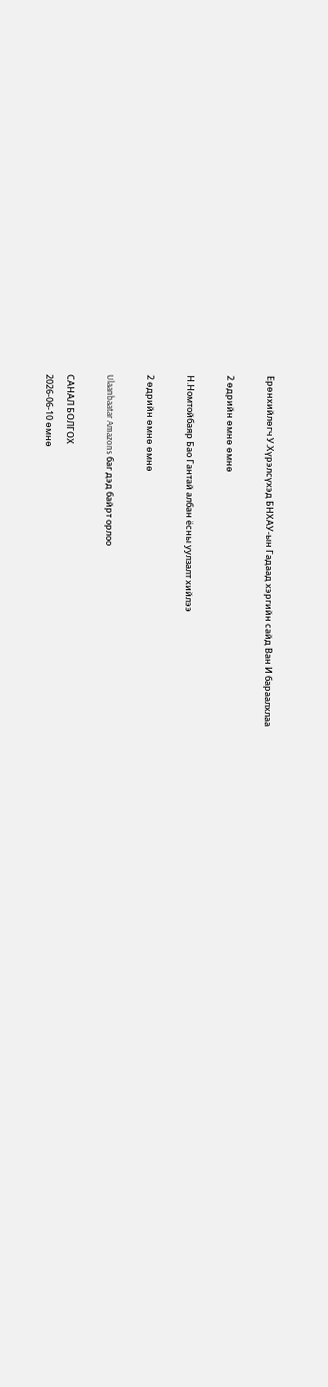Ерөнхийлөгч У.Хүрэлсүхэд БНХАУ-ын Гадаад хэргийн сайд Ван И бараалхлаа

2 өдрийн өмнө өмнө

Н.Номтойбаяр Бао Гантай албан ёсны уулзалт хийлээ

2 өдрийн өмнө өмнө

Ulaanbaatar Amazons баг дэд байрт орлоо

САНАЛ БОЛГОХ
2026-06-10 өмнө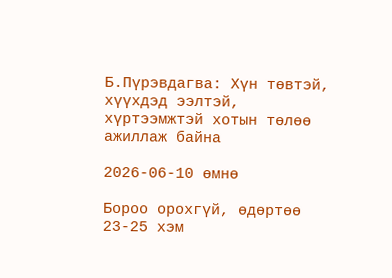Б.Пүрэвдагва: Хүн төвтэй, хүүхдэд ээлтэй, хүртээмжтэй хотын төлөө ажиллаж байна

2026-06-10 өмнө

Бороо орохгүй, өдөртөө 23-25 хэм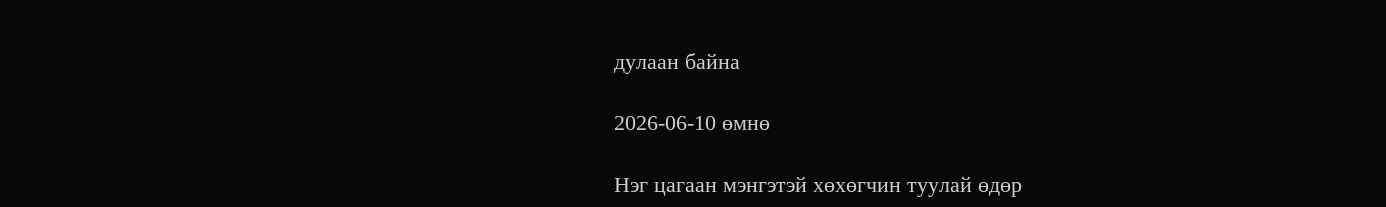дулаан байна

2026-06-10 өмнө

Нэг цагаан мэнгэтэй хөхөгчин туулай өдөр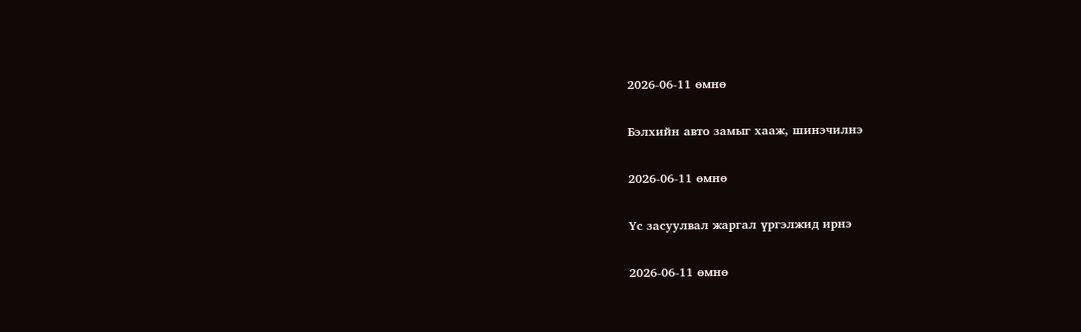2026-06-11 өмнө

Бэлхийн авто замыг хааж, шинэчилнэ

2026-06-11 өмнө

Үс засуулвал жаргал үргэлжид ирнэ

2026-06-11 өмнө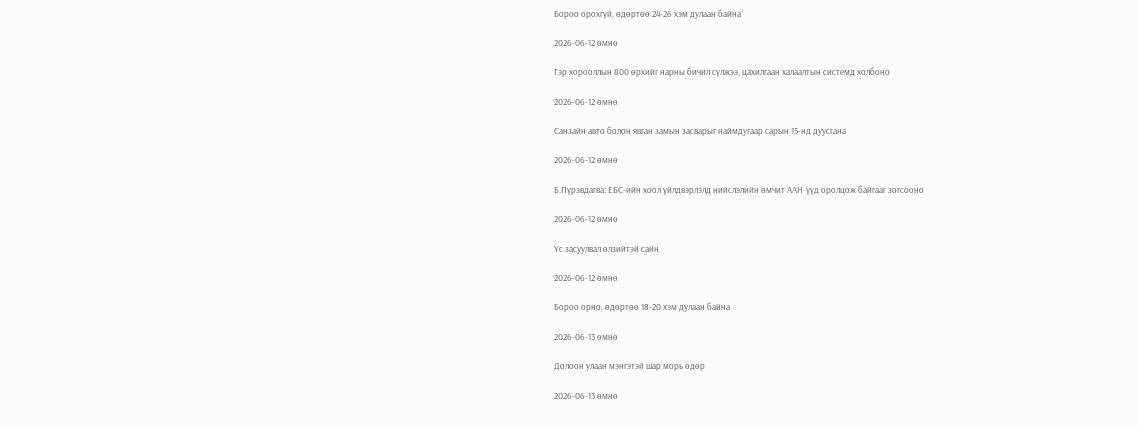Бороо орохгүй, өдөртөө 24-26 хэм дулаан байна

2026-06-12 өмнө

Гэр хорооллын 800 өрхийг нарны бичил сүлжээ, цахилгаан халаалтын системд холбоно

2026-06-12 өмнө

Санзайн авто болон явган замын засварыг наймдугаар сарын 15-нд дуусгана

2026-06-12 өмнө

Б.Пүрэвдагва: ЕБС-ийн хоол үйлдвэрлэлд нийслэлийн өмчит ААН-үүд оролцож байгааг зогсооно

2026-06-12 өмнө

Үс засуулвал өлзийтэй сайн

2026-06-12 өмнө

Бороо орно, өдөртөө 18-20 хэм дулаан байна

2026-06-13 өмнө

Долоон улаан мэнгэтэй шар морь өдөр

2026-06-13 өмнө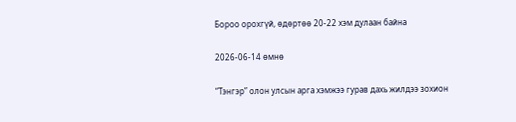Бороо орохгүй, өдөртөө 20-22 хэм дулаан байна

2026-06-14 өмнө

“Тэнгэр” олон улсын арга хэмжээ гурав дахь жилдээ зохион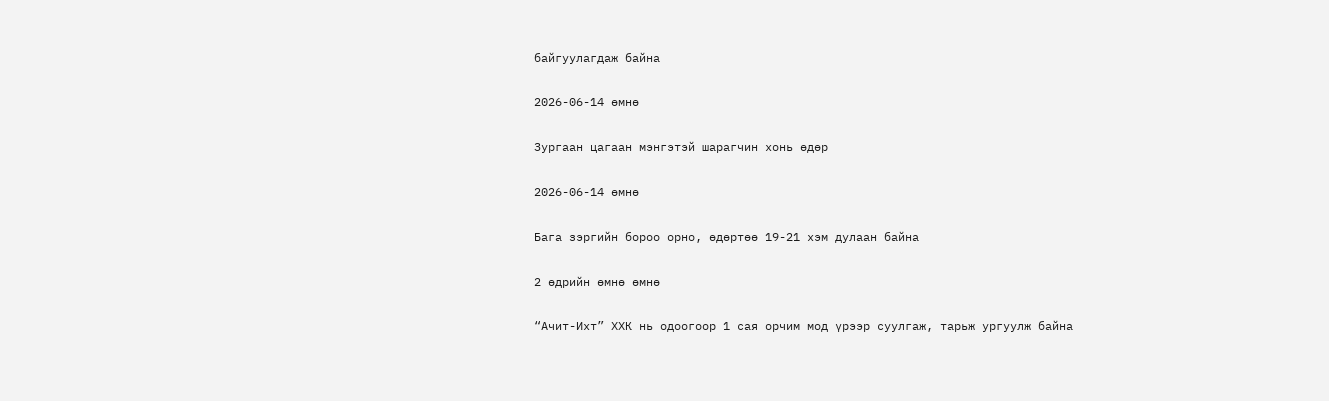байгуулагдаж байна

2026-06-14 өмнө

Зургаан цагаан мэнгэтэй шарагчин хонь өдөр

2026-06-14 өмнө

Бага зэргийн бороо орно, өдөртөө 19-21 хэм дулаан байна

2 өдрийн өмнө өмнө

“Ачит-Ихт” ХХК нь одоогоор 1 сая орчим мод үрээр суулгаж, тарьж ургуулж байна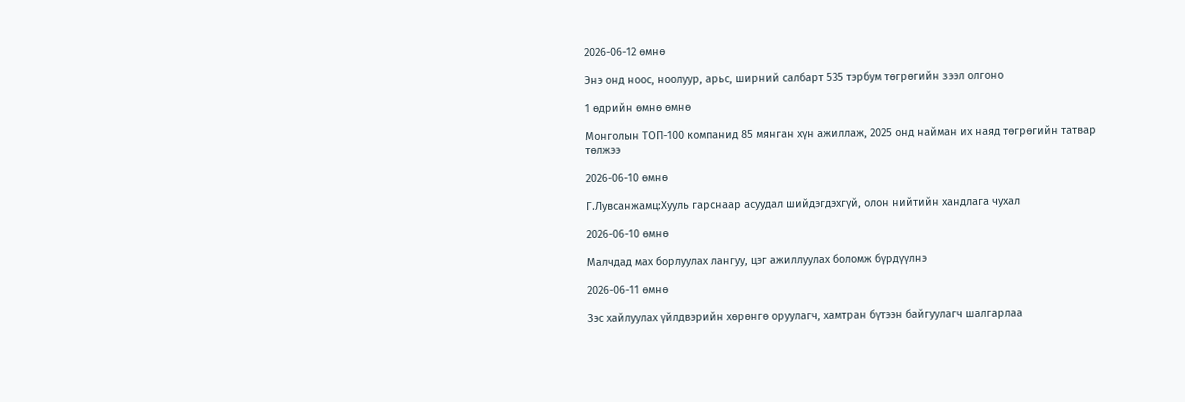2026-06-12 өмнө

Энэ онд ноос, ноолуур, арьс, ширний салбарт 535 тэрбум төгрөгийн зээл олгоно

1 өдрийн өмнө өмнө

Монголын ТОП-100 компанид 85 мянган хүн ажиллаж, 2025 онд найман их наяд төгрөгийн татвар төлжээ

2026-06-10 өмнө

Г.Лувсанжамц:Хууль гарснаар асуудал шийдэгдэхгүй, олон нийтийн хандлага чухал

2026-06-10 өмнө

Малчдад мах борлуулах лангуу, цэг ажиллуулах боломж бүрдүүлнэ

2026-06-11 өмнө

Зэс хайлуулах үйлдвэрийн хөрөнгө оруулагч, хамтран бүтээн байгуулагч шалгарлаа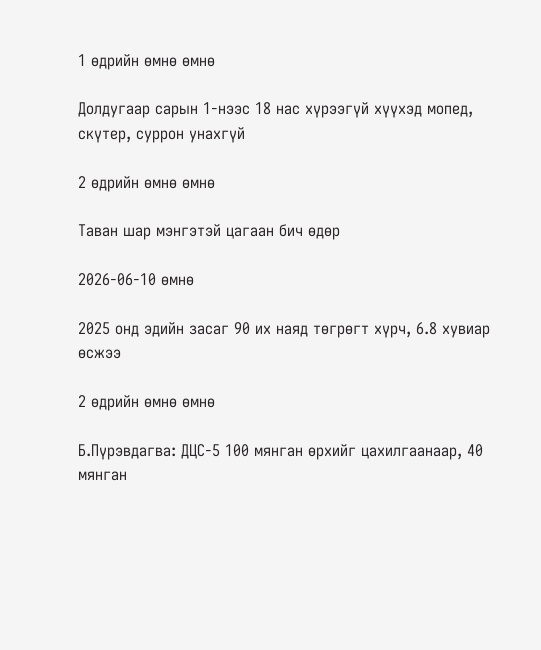1 өдрийн өмнө өмнө

Долдугаар сарын 1-нээс 18 нас хүрээгүй хүүхэд мопед, скүтер, суррон унахгүй

2 өдрийн өмнө өмнө

Таван шар мэнгэтэй цагаан бич өдөр

2026-06-10 өмнө

2025 онд эдийн засаг 90 их наяд төгрөгт хүрч, 6.8 хувиар өсжээ

2 өдрийн өмнө өмнө

Б.Пүрэвдагва: ДЦС-5 100 мянган өрхийг цахилгаанаар, 40 мянган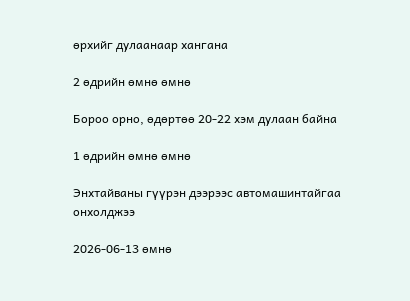өрхийг дулаанаар хангана

2 өдрийн өмнө өмнө

Бороо орно, өдөртөө 20-22 хэм дулаан байна

1 өдрийн өмнө өмнө

Энхтайваны гүүрэн дээрээс автомашинтайгаа онхолджээ

2026-06-13 өмнө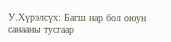У.Хүрэлсүх: Багш нар бол оюун санааны тусгаар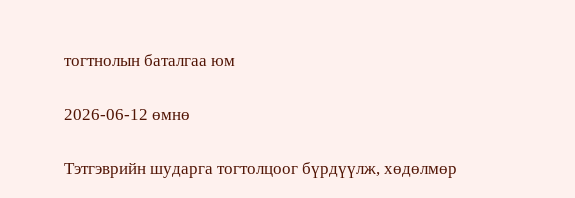тогтнолын баталгаа юм

2026-06-12 өмнө

Тэтгэврийн шударга тогтолцоог бүрдүүлж, хөдөлмөр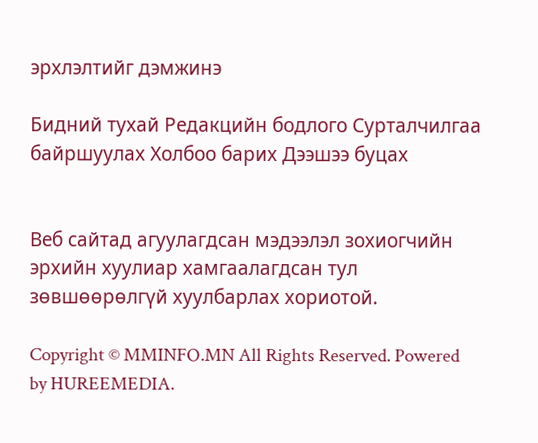эрхлэлтийг дэмжинэ

Бидний тухай Редакцийн бодлого Сурталчилгаа байршуулах Холбоо барих Дээшээ буцах


Веб сайтад агуулагдсан мэдээлэл зохиогчийн эрхийн хуулиар хамгаалагдсан тул зөвшөөрөлгүй хуулбарлах хориотой.

Copyright © MMINFO.MN All Rights Reserved. Powered by HUREEMEDIA.